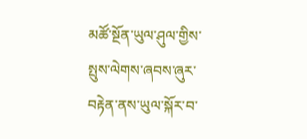མཚོ་སྔོན་ཡུལ་ཤུལ་གྱིས་སྤུས་ལེགས་ཞབས་ཞུར་བརྟེན་ནས་ཡུལ་སྐོར་བ་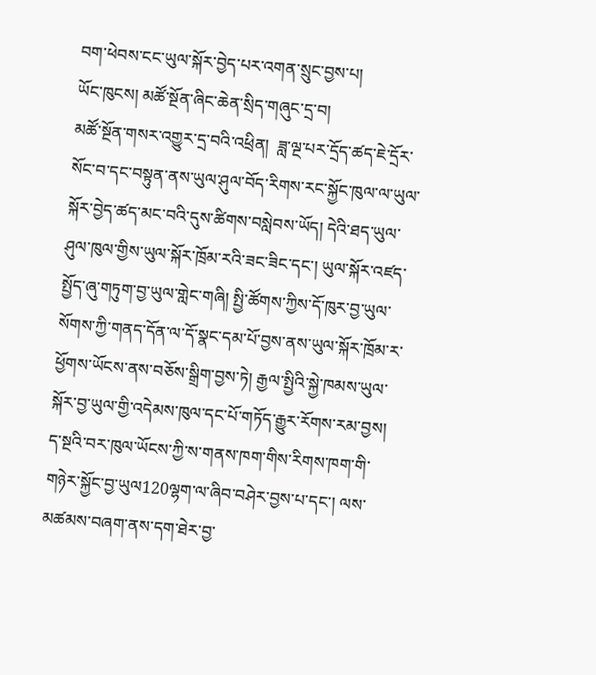བག་ཕེབས་ངང་ཡུལ་སྐོར་བྱེད་པར་འགན་སྲུང་བྱས་པ།
ཡོང་ཁུངས། མཚོ་སྔོན་ཞིང་ཆེན་སྲིད་གཞུང་དྲ་བ།
མཚོ་སྔོན་གསར་འགྱུར་དྲ་བའི་འཕྲིན།  ཟླ་ལྔ་པར་དྲོད་ཚད་ཇེ་དྲོར་སོང་བ་དང་བསྟུན་ནས་ཡུལ་ཤུལ་བོད་རིགས་རང་སྐྱོང་ཁུལ་ལ་ཡུལ་སྐོར་བྱེད་ཚད་མང་བའི་དུས་ཚིགས་བསླེབས་ཡོད། དེའི་ཐད་ཡུལ་ཤུལ་ཁུལ་གྱིས་ཡུལ་སྐོར་ཁྲོམ་རའི་ཟང་ཟིང་དང་། ཡུལ་སྐོར་འཛད་སྤྱོད་ཞུ་གཏུག་བྱ་ཡུལ་གླེང་གཞི། སྤྱི་ཚོགས་ཀྱིས་དོ་ཁུར་བྱ་ཡུལ་སོགས་ཀྱི་གནད་དོན་ལ་དོ་སྣང་དམ་པོ་བྱས་ནས་ཡུལ་སྐོར་ཁྲོམ་ར་ཕྱོགས་ཡོངས་ནས་བཅོས་སྒྲིག་བྱས་ཏེ། རྒྱལ་སྤྱིའི་སྐྱེ་ཁམས་ཡུལ་སྐོར་བྱ་ཡུལ་གྱི་འདེམས་ཁུལ་དང་པོ་གཏོད་རྒྱུར་རོགས་རམ་བྱས། ད་སྔའི་བར་ཁུལ་ཡོངས་ཀྱི་ས་གནས་ཁག་གིས་རིགས་ཁག་གི་གཉེར་སྐྱོང་བྱ་ཡུལ120ལྷག་ལ་ཞིབ་བཤེར་བྱས་པ་དང་། ལས་མཚམས་བཞག་ནས་དག་ཐེར་བྱ་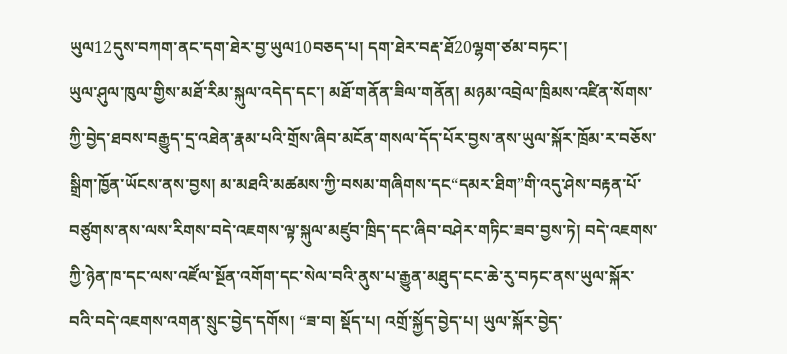ཡུལ12དུས་བཀག་ནང་དག་ཐེར་བྱ་ཡུལ10བཅད་པ། དག་ཐེར་བརྡ་ཐོ20ལྷག་ཙམ་བཏང་།
ཡུལ་ཤུལ་ཁུལ་གྱིས་མཐོ་རིམ་སྐུལ་འདེད་དང་། མཐོ་གནོན་ཟིལ་གནོན། མཉམ་འབྲེལ་ཁྲིམས་འཛིན་སོགས་ཀྱི་བྱེད་ཐབས་བརྒྱུད་དྲ་འཐེན་རྣམ་པའི་གྲོས་ཞིབ་མངོན་གསལ་དོད་པོར་བྱས་ནས་ཡུལ་སྐོར་ཁྲོམ་ར་བཅོས་སྒྲིག་ཁྱོན་ཡོངས་ནས་བྱས། མ་མཐའི་མཚམས་ཀྱི་བསམ་གཞིགས་དང“དམར་ཐིག”གི་འདུ་ཤེས་བརྟན་པོ་བཙུགས་ནས་ལས་རིགས་བདེ་འཇགས་ལྟ་སྐུལ་མཛུབ་ཁྲིད་དང་ཞིབ་བཤེར་གཏིང་ཟབ་བྱས་ཏེ། བདེ་འཇགས་ཀྱི་ཉེན་ཁ་དང་ལས་འཛོལ་སྔོན་འགོག་དང་སེལ་བའི་ནུས་པ་རྒྱུན་མཐུད་ངང་ཆེ་རུ་བཏང་ནས་ཡུལ་སྐོར་བའི་བདེ་འཇགས་འགན་སྲུང་བྱེད་དགོས། “ཟ་བ། སྡོད་པ། འགྲོ་སྐྱོད་བྱེད་པ། ཡུལ་སྐོར་བྱེད་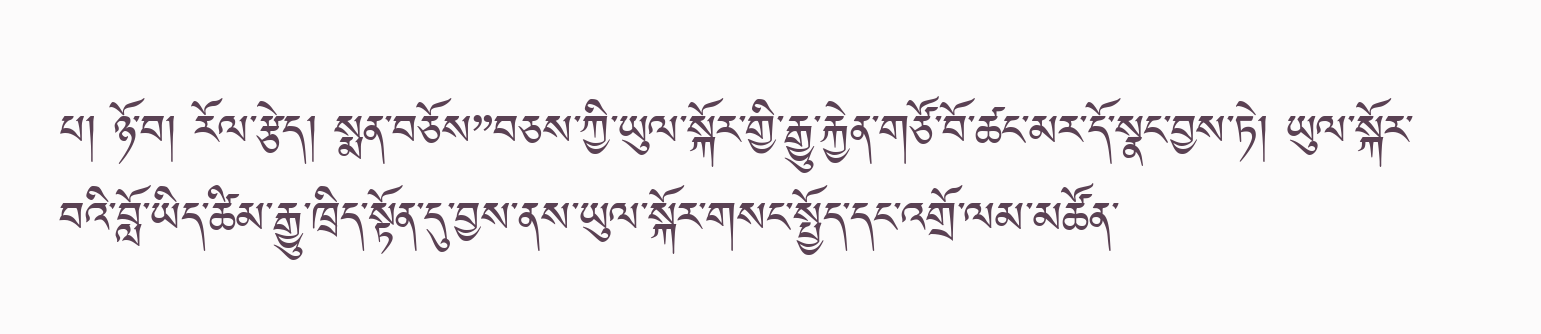པ། ཉོ་བ། རོལ་རྩེད། སྨན་བཅོས”བཅས་ཀྱི་ཡུལ་སྐོར་གྱི་རྒྱུ་རྐྱེན་གཙོ་བོ་ཚང་མར་དོ་སྣང་བྱས་ཏེ། ཡུལ་སྐོར་བའི་བློ་ཡིད་ཚིམ་རྒྱུ་ཁྲིད་སྟོན་དུ་བྱས་ནས་ཡུལ་སྐོར་གསང་སྤྱོད་དང་འགྲོ་ལམ་མཚོན་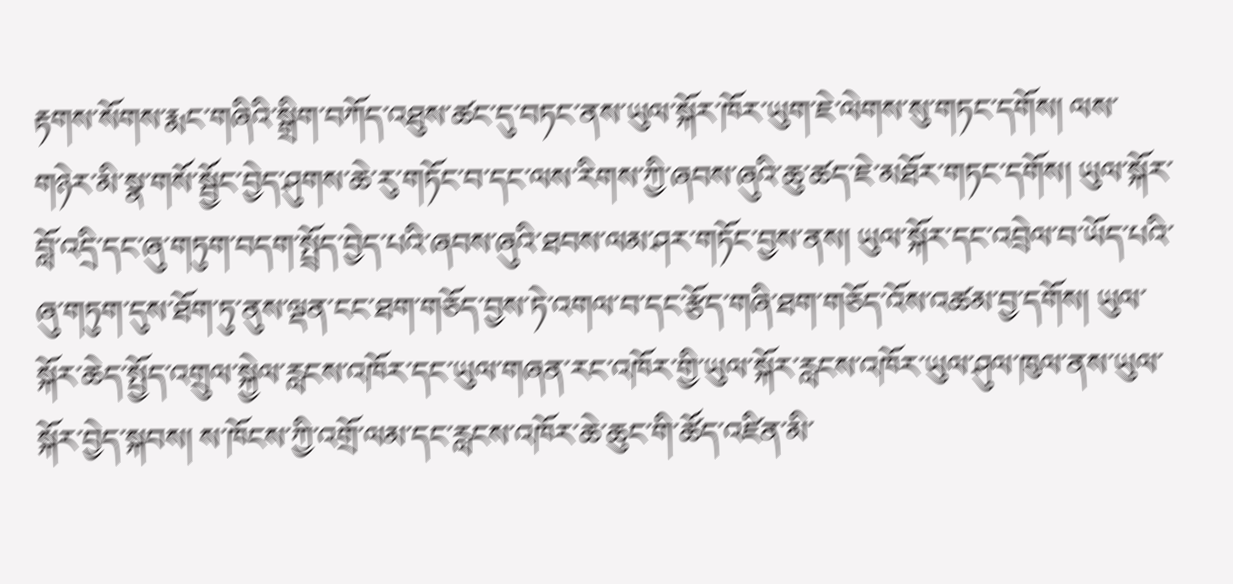རྟགས་སོགས་རྨང་གཞིའི་སྒྲིག་བཀོད་འཐུས་ཚང་དུ་བཏང་ནས་ཡུལ་སྐོར་ཁོར་ཡུག་ཇེ་ལེགས་སུ་གཏང་དགོས། ལས་གཉེར་མི་སྣ་གསོ་སྦྱོང་བྱེད་ཤུགས་ཆེ་རུ་གཏོང་བ་དང་ལས་རིགས་ཀྱི་ཞབས་ཞུའི་ཆུ་ཚད་ཇེ་མཐོར་གཏང་དགོས། ཡུལ་སྐོར་བློ་འདྲི་དང་ཞུ་གཏུག་བདག་སྤྲོད་བྱེད་པའི་ཞབས་ཞུའི་ཐབས་ལམ་ཤར་གཏོང་བྱས་ནས། ཡུལ་སྐོར་དང་འབྲེལ་བ་ཡོད་པའི་ཞུ་གཏུག་དུས་ཐོག་ཏུ་ནུས་ལྡན་ངང་ཐག་གཅོད་བྱས་ཏེ་འགལ་བ་དང་རྩོད་གཞི་ཐག་གཅོད་འོས་འཚམ་བྱ་དགོས། ཡུལ་སྐོར་ཆེད་སྤྱོད་འགྲུལ་སྐྱེལ་རླངས་འཁོར་དང་ཡུལ་གཞན་རང་འཁོར་གྱི་ཡུལ་སྐོར་རླངས་འཁོར་ཡུལ་ཤུལ་ཁུལ་ནས་ཡུལ་སྐོར་བྱེད་སྐབས། ས་ཁོངས་ཀྱི་འགྲོ་ལམ་དང་རླངས་འཁོར་ཆེ་ཆུང་གི་ཚོད་འཛིན་མི་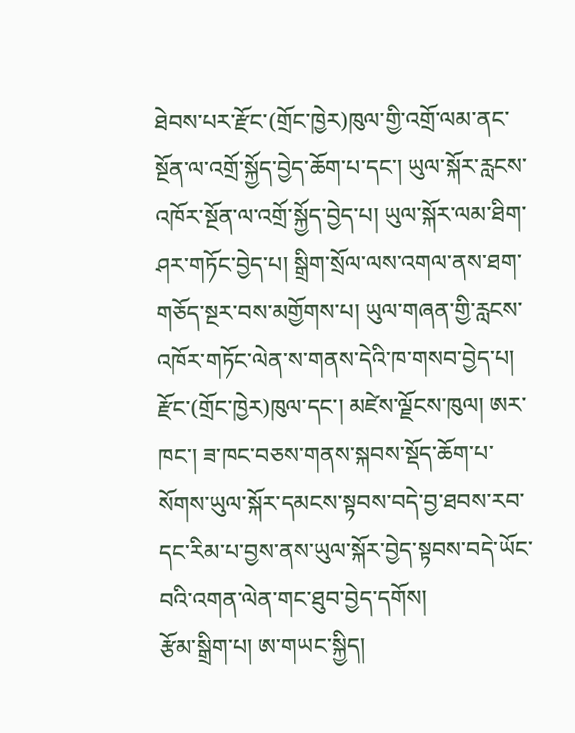ཐེབས་པར་རྫོང་(གྲོང་ཁྱེར)ཁུལ་གྱི་འགྲོ་ལམ་ནང་སྔོན་ལ་འགྲོ་སྐྱོད་བྱེད་ཆོག་པ་དང་། ཡུལ་སྐོར་རླངས་འཁོར་སྔོན་ལ་འགྲོ་སྐྱོད་བྱེད་པ། ཡུལ་སྐོར་ལམ་ཐིག་ཤར་གཏོང་བྱེད་པ། སྒྲིག་སྲོལ་ལས་འགལ་ནས་ཐག་གཅོད་སྔར་བས་མགྱོགས་པ། ཡུལ་གཞན་གྱི་རླངས་འཁོར་གཏོང་ལེན་ས་གནས་དེའི་ཁ་གསབ་བྱེད་པ། རྫོང་(གྲོང་ཁྱེར)ཁུལ་དང་། མཛེས་ལྗོངས་ཁུལ། ཨར་ཁང་། ཟ་ཁང་བཅས་གནས་སྐབས་སྡོད་ཆོག་པ་སོགས་ཡུལ་སྐོར་དམངས་སྟབས་བདེ་བྱ་ཐབས་རབ་དང་རིམ་པ་བྱས་ནས་ཡུལ་སྐོར་བྱེད་སྟབས་བདེ་ཡོང་བའི་འགན་ལེན་གང་ཐུབ་བྱེད་དགོས།
རྩོམ་སྒྲིག་པ། ཨ་གཡང་སྐྱིད།